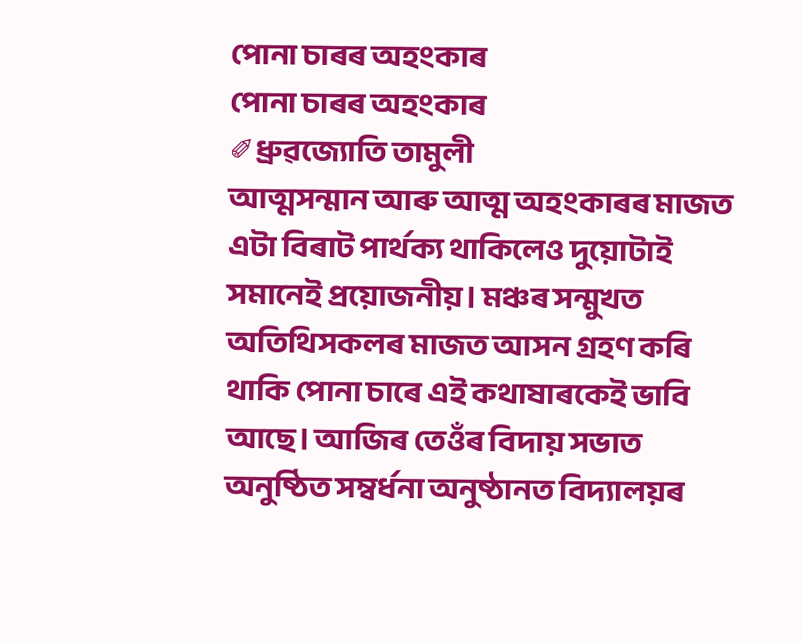পোনা চাৰৰ অহংকাৰ
পোনা চাৰৰ অহংকাৰ
✐ধ্ৰুৱজ্যোতি তামুলী
আত্মসন্মান আৰু আত্ম অহংকাৰৰ মাজত এটা বিৰাট পাৰ্থক্য থাকিলেও দুয়োটাই সমানেই প্ৰয়োজনীয়। মঞ্চৰ সন্মুখত অতিথিসকলৰ মাজত আসন গ্ৰহণ কৰি থাকি পোনা চাৰে এই কথাষাৰকেই ভাবি আছে। আজিৰ তেওঁৰ বিদায় সভাত অনুষ্ঠিত সম্বৰ্ধনা অনুষ্ঠানত বিদ্যালয়ৰ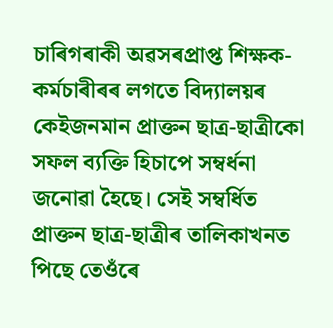চাৰিগৰাকী অৱসৰপ্ৰাপ্ত শিক্ষক-কৰ্মচাৰীৰৰ লগতে বিদ্যালয়ৰ কেইজনমান প্ৰাক্তন ছাত্ৰ-ছাত্ৰীকো সফল ব্যক্তি হিচাপে সম্বৰ্ধনা জনোৱা হৈছে। সেই সম্বৰ্ধিত প্ৰাক্তন ছাত্ৰ-ছাত্ৰীৰ তালিকাখনত পিছে তেওঁৰে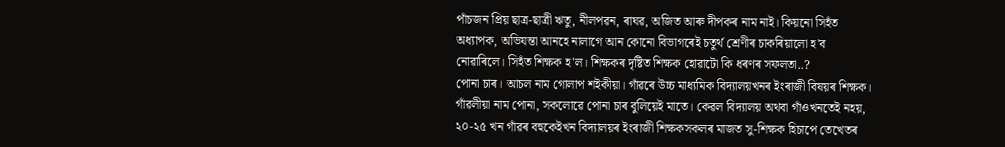পাঁচজন প্ৰিয় ছাত্ৰ-ছাত্ৰী ঋতু, নীলপৱন, ৰাঘৱ, অজিত আৰু দীপকৰ নাম নাই। কিয়নো সিহঁত অধ্যাপক, অভিযন্তা আনহে নালাগে আন কোনো বিভাগৰেই চতুৰ্থ শ্ৰেণীৰ চাকৰিয়ালো হ'ব নোৱাৰিলে। সিহঁত শিক্ষক হ'ল। শিক্ষকৰ দৃষ্টিত শিক্ষক হোৱাটো কি ধৰণৰ সফলতা..?
পোনা চাৰ। আচল নাম গোলাপ শইকীয়া। গাঁৱৰে উচ্চ মাধ্যমিক বিদ্যালয়খনৰ ইংৰাজী বিষয়ৰ শিক্ষক। গাঁৱলীয়া নাম পোনা, সকলোৱে পোনা চাৰ বুলিয়েই মাতে। কেৱল বিদ্যালয় অথবা গাঁওখনতেই নহয়, ২০-২৫ খন গাঁৱৰ বহুকেইখন বিদ্যালয়ৰ ইংৰাজী শিক্ষকসকলৰ মাজত সু-শিক্ষক হিচাপে তেখেতৰ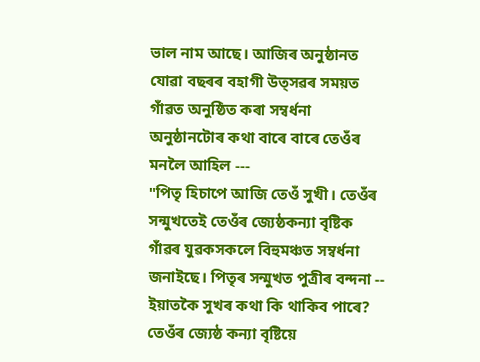ভাল নাম আছে। আজিৰ অনুষ্ঠানত যোৱা বছৰৰ বহাগী উত্সৱৰ সময়ত গাঁৱত অনুষ্ঠিত কৰা সম্বৰ্ধনা অনুষ্ঠানটোৰ কথা বাৰে বাৰে তেওঁৰ মনলৈ আহিল ---
"পিতৃ হিচাপে আজি তেওঁ সুখী। তেওঁৰ সন্মুখতেই তেওঁৰ জ্যেষ্ঠকন্যা বৃষ্টিক গাঁৱৰ যুৱকসকলে বিহুমঞ্চত সম্বৰ্ধনা জনাইছে। পিতৃৰ সন্মুখত পুত্ৰীৰ বন্দনা -- ইয়াতকৈ সুখৰ কথা কি থাকিব পাৰে? তেওঁৰ জ্যেষ্ঠ কন্যা বৃষ্টিয়ে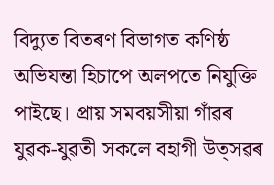বিদ্যুত বিতৰণ বিভাগত কণিষ্ঠ অভিযন্তা হিচাপে অলপতে নিযুক্তি পাইছে। প্ৰায় সমবয়সীয়া গাঁৱৰ যুৱক-যুৱতী সকলে বহাগী উত্সৱৰ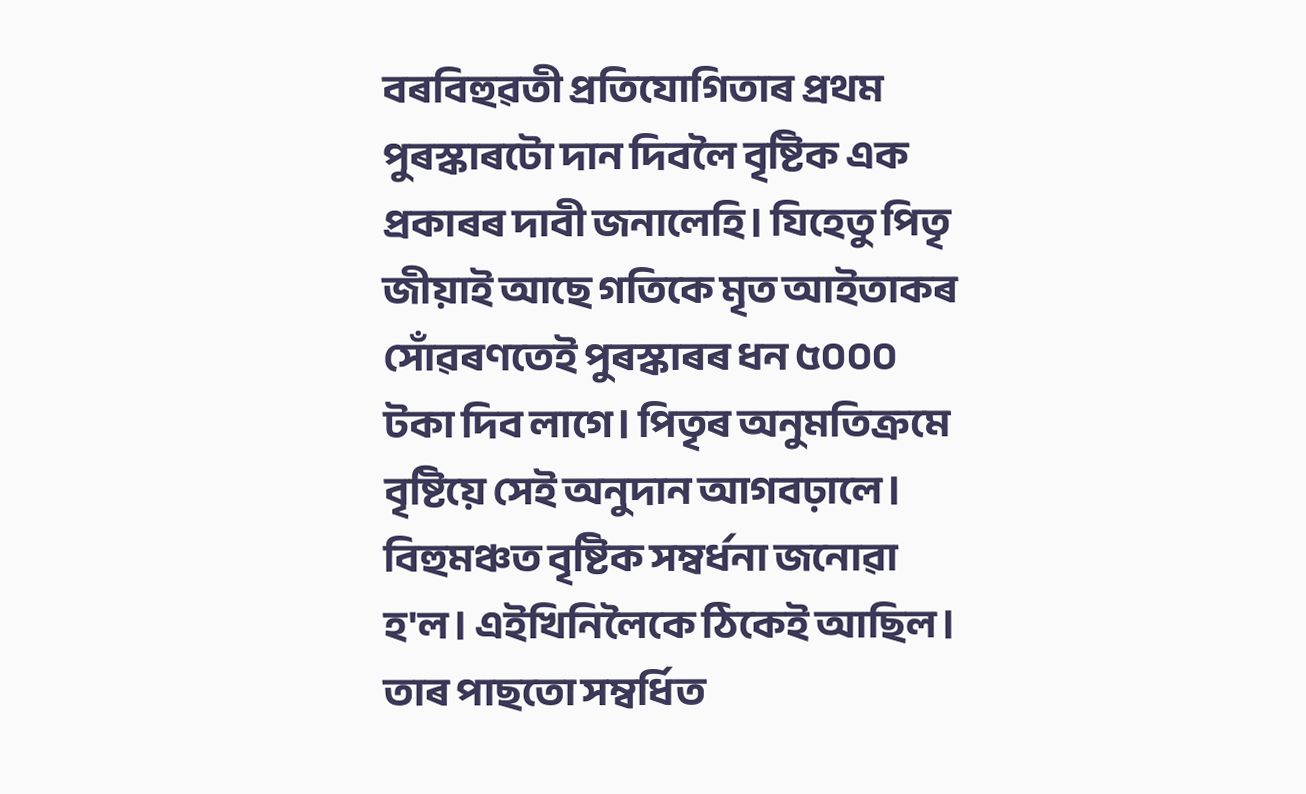বৰবিহুৱতী প্ৰতিযোগিতাৰ প্ৰথম পুৰস্কাৰটো দান দিবলৈ বৃষ্টিক এক প্ৰকাৰৰ দাবী জনালেহি। যিহেতু পিতৃ জীয়াই আছে গতিকে মৃত আইতাকৰ সোঁৱৰণতেই পুৰস্কাৰৰ ধন ৫০০০ টকা দিব লাগে। পিতৃৰ অনুমতিক্ৰমে বৃষ্টিয়ে সেই অনুদান আগবঢ়ালে। বিহুমঞ্চত বৃষ্টিক সম্বৰ্ধনা জনোৱা হ'ল। এইখিনিলৈকে ঠিকেই আছিল। তাৰ পাছতো সম্বৰ্ধিত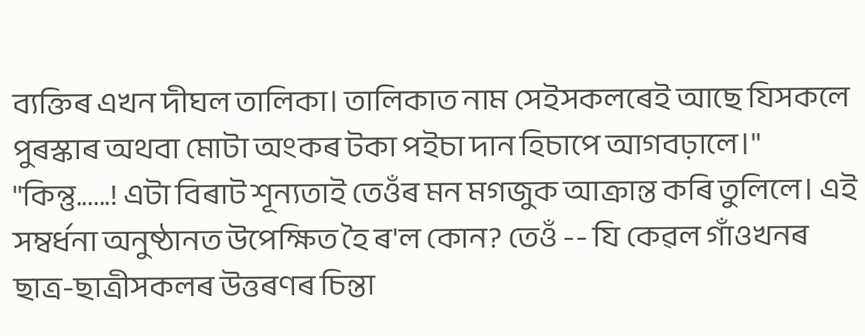ব্যক্তিৰ এখন দীঘল তালিকা। তালিকাত নাম সেইসকলৰেই আছে যিসকলে পুৰস্কাৰ অথবা মোটা অংকৰ টকা পইচা দান হিচাপে আগবঢ়ালে।"
"কিন্তু......! এটা বিৰাট শূন্যতাই তেওঁৰ মন মগজুক আক্ৰান্ত কৰি তুলিলে। এই সম্বৰ্ধনা অনুষ্ঠানত উপেক্ষিত হৈ ৰ'ল কোন? তেওঁ -- যি কেৱল গাঁওখনৰ ছাত্ৰ-ছাত্ৰীসকলৰ উত্তৰণৰ চিন্তা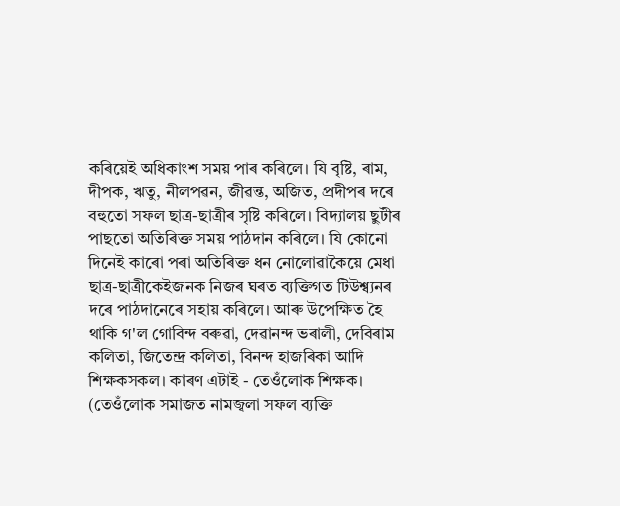কৰিয়েই অধিকাংশ সময় পাৰ কৰিলে। যি বৃষ্টি, ৰাম, দীপক, ঋতু, নীলপৱন, জীৱন্ত, অজিত, প্ৰদীপৰ দৰে বহুতো সফল ছাত্ৰ-ছাত্ৰীৰ সৃষ্টি কৰিলে। বিদ্যালয় ছুটীৰ পাছতো অতিৰিক্ত সময় পাঠদান কৰিলে। যি কোনো দিনেই কাৰো পৰা অতিৰিক্ত ধন নোলোৱাকৈয়ে মেধা ছাত্ৰ-ছাত্ৰীকেইজনক নিজৰ ঘৰত ব্যক্তিগত টিউশ্ব্যনৰ দৰে পাঠদানেৰে সহায় কৰিলে। আৰু উপেক্ষিত হৈ থাকি গ'ল গোবিন্দ বৰুৱা, দেৱানন্দ ভৰালী, দেবিৰাম কলিতা, জিতেন্দ্ৰ কলিতা, বিনন্দ হাজৰিকা আদি শিক্ষকসকল। কাৰণ এটাই - তেওঁলোক শিক্ষক। (তেওঁলোক সমাজত নামজ্বলা সফল ব্যক্তি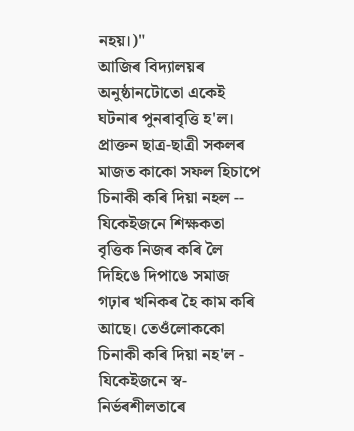নহয়।)"
আজিৰ বিদ্যালয়ৰ অনুষ্ঠানটোতো একেই ঘটনাৰ পুনৰাবৃত্তি হ'ল। প্ৰাক্তন ছাত্ৰ-ছাত্ৰী সকলৰ মাজত কাকো সফল হিচাপে চিনাকী কৰি দিয়া নহল -- যিকেইজনে শিক্ষকতা বৃত্তিক নিজৰ কৰি লৈ দিহিঙে দিপাঙে সমাজ গঢ়াৰ খনিকৰ হৈ কাম কৰি আছে। তেওঁলোককো চিনাকী কৰি দিয়া নহ'ল - যিকেইজনে স্ব-নিৰ্ভৰশীলতাৰে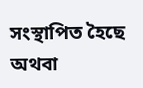সংস্থাপিত হৈছে অথবা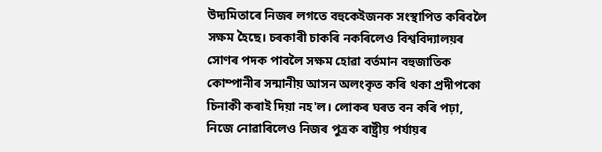উদ্যমিতাৰে নিজৰ লগতে বহুকেইজনক সংস্থাপিত কৰিবলৈ সক্ষম হৈছে। চৰকাৰী চাকৰি নকৰিলেও বিশ্ববিদ্যালয়ৰ সোণৰ পদক পাবলৈ সক্ষম হোৱা বৰ্তমান বহুজাতিক কোম্পানীৰ সন্মানীয় আসন অলংকৃত কৰি থকা প্ৰদীপকো চিনাকী কৰাই দিয়া নহ'ল। লোকৰ ঘৰত বন কৰি পঢ়া, নিজে নোৱাৰিলেও নিজৰ পুত্ৰক ৰাষ্ট্ৰীয় পৰ্যায়ৰ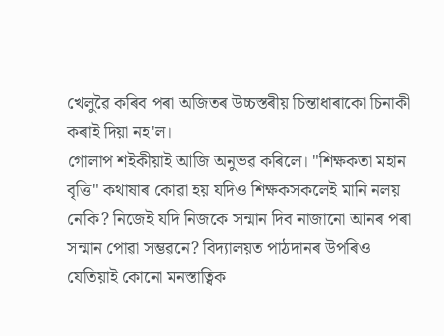খেলুৱৈ কৰিব পৰা অজিতৰ উচ্চস্তৰীয় চিন্তাধাৰাকো চিনাকী কৰাই দিয়া নহ'ল।
গোলাপ শইকীয়াই আজি অনুভৱ কৰিলে। "শিক্ষকতা মহান বৃত্তি" কথাষাৰ কোৱা হয় যদিও শিক্ষকসকলেই মানি নলয় নেকি? নিজেই যদি নিজকে সন্মান দিব নাজানো আনৰ পৰা সন্মান পোৱা সম্ভৱনে? বিদ্যালয়ত পাঠদানৰ উপৰিও যেতিয়াই কোনো মনস্তাত্বিক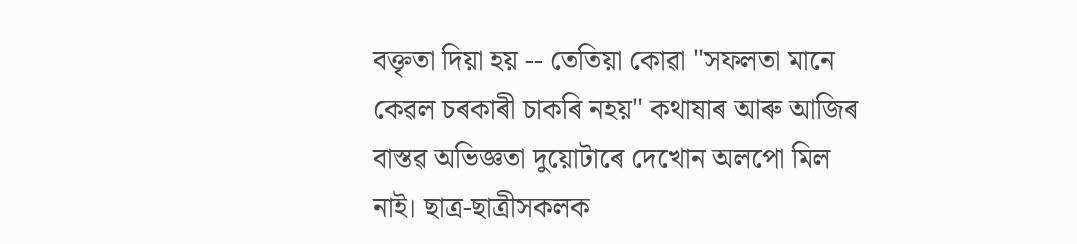বক্তৃতা দিয়া হয় -- তেতিয়া কোৱা "সফলতা মানে কেৱল চৰকাৰী চাকৰি নহয়" কথাষাৰ আৰু আজিৰ বাস্তৱ অভিজ্ঞতা দুয়োটাৰে দেখোন অলপো মিল নাই। ছাত্ৰ-ছাত্ৰীসকলক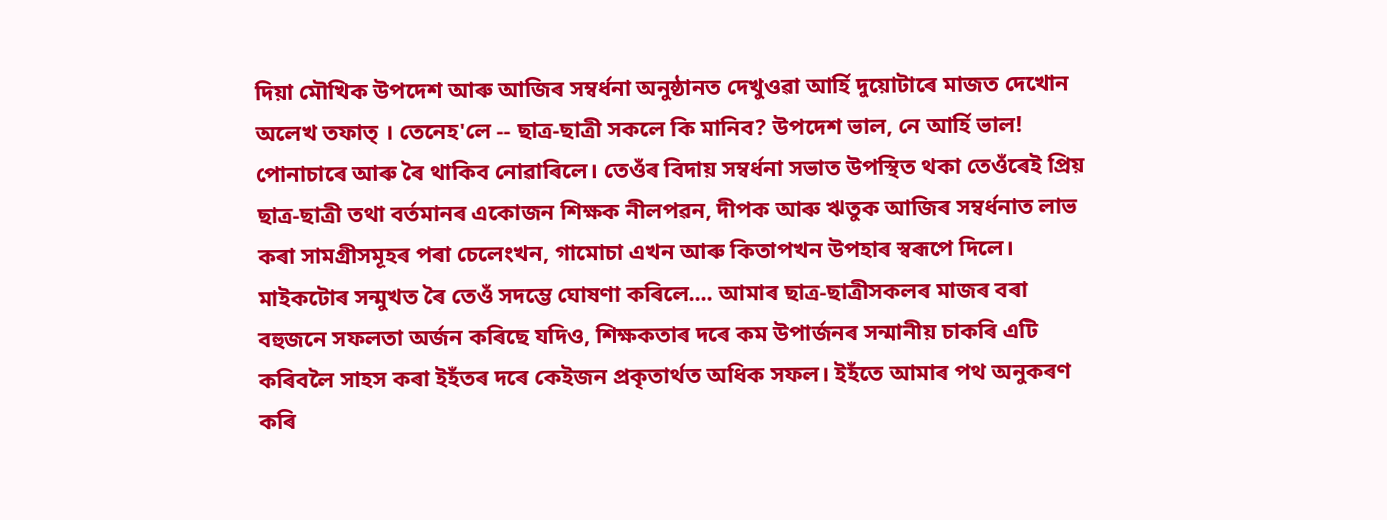দিয়া মৌখিক উপদেশ আৰু আজিৰ সম্বৰ্ধনা অনুষ্ঠানত দেখুওৱা আৰ্হি দুয়োটাৰে মাজত দেখোন অলেখ তফাত্ । তেনেহ'লে -- ছাত্ৰ-ছাত্ৰী সকলে কি মানিব? উপদেশ ভাল, নে আৰ্হি ভাল!
পোনাচাৰে আৰু ৰৈ থাকিব নোৱাৰিলে। তেওঁৰ বিদায় সম্বৰ্ধনা সভাত উপস্থিত থকা তেওঁৰেই প্ৰিয় ছাত্ৰ-ছাত্ৰী তথা বৰ্তমানৰ একোজন শিক্ষক নীলপৱন, দীপক আৰু ঋতুক আজিৰ সম্বৰ্ধনাত লাভ কৰা সামগ্ৰীসমূহৰ পৰা চেলেংখন, গামোচা এখন আৰু কিতাপখন উপহাৰ স্বৰূপে দিলে। মাইকটোৰ সন্মুখত ৰৈ তেওঁ সদম্ভে ঘোষণা কৰিলে.... আমাৰ ছাত্ৰ-ছাত্ৰীসকলৰ মাজৰ বৰা বহুজনে সফলতা অৰ্জন কৰিছে যদিও, শিক্ষকতাৰ দৰে কম উপাৰ্জনৰ সন্মানীয় চাকৰি এটি কৰিবলৈ সাহস কৰা ইহঁতৰ দৰে কেইজন প্ৰকৃতাৰ্থত অধিক সফল। ইহঁতে আমাৰ পথ অনুকৰণ কৰি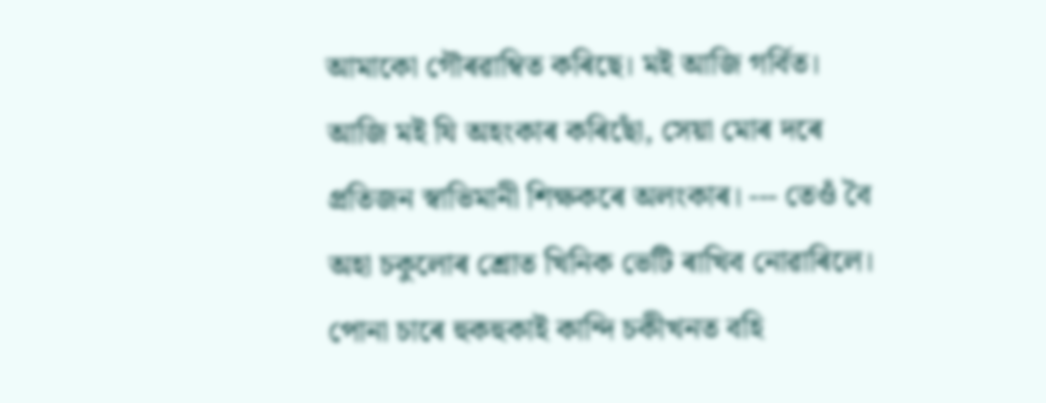আমাকো গৌৰৱাম্বিত কৰিছে। মই আজি গৰ্বিত। আজি মই যি অহংকাৰ কৰিছোঁ, সেয়া মোৰ দৰে প্ৰতিজন স্বাভিমানী শিক্ষকৰে অলংকাৰ। --- তেওঁ বৈ অহা চকুলোৰ শ্ৰোত খিনিক ভেটি ৰাখিব নোৱাৰিলে। পোনা চাৰে হুকহুকাই কান্দি চকীখনত বহি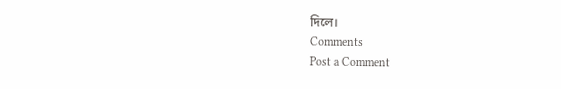দিলে।
Comments
Post a Comment